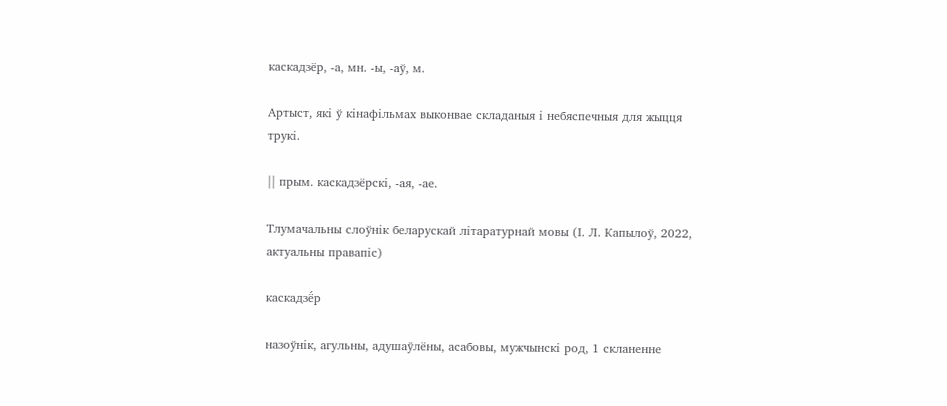каскадзёр, -а, мн. -ы, -аў, м.

Артыст, які ў кінафільмах выконвае складаныя і небяспечныя для жыцця трукі.

|| прым. каскадзёрскі, -ая, -ае.

Тлумачальны слоўнік беларускай літаратурнай мовы (І. Л. Капылоў, 2022, актуальны правапіс)

каскадзё́р

назоўнік, агульны, адушаўлёны, асабовы, мужчынскі род, 1 скланенне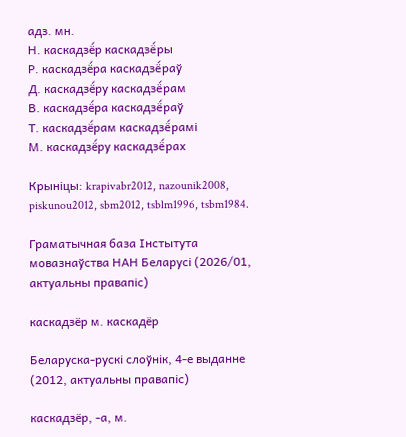адз. мн.
Н. каскадзё́р каскадзё́ры
Р. каскадзё́ра каскадзё́раў
Д. каскадзё́ру каскадзё́рам
В. каскадзё́ра каскадзё́раў
Т. каскадзё́рам каскадзё́рамі
М. каскадзё́ру каскадзё́рах

Крыніцы: krapivabr2012, nazounik2008, piskunou2012, sbm2012, tsblm1996, tsbm1984.

Граматычная база Інстытута мовазнаўства НАН Беларусі (2026/01, актуальны правапіс)

каскадзёр м. каскадёр

Беларуска-рускі слоўнік, 4-е выданне (2012, актуальны правапіс)

каскадзёр, ‑а, м.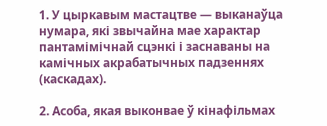1. У цыркавым мастацтве — выканаўца нумара, які звычайна мае характар пантамімічнай сцэнкі і заснаваны на камічных акрабатычных падзеннях (каскадах).

2. Асоба, якая выконвае ў кінафільмах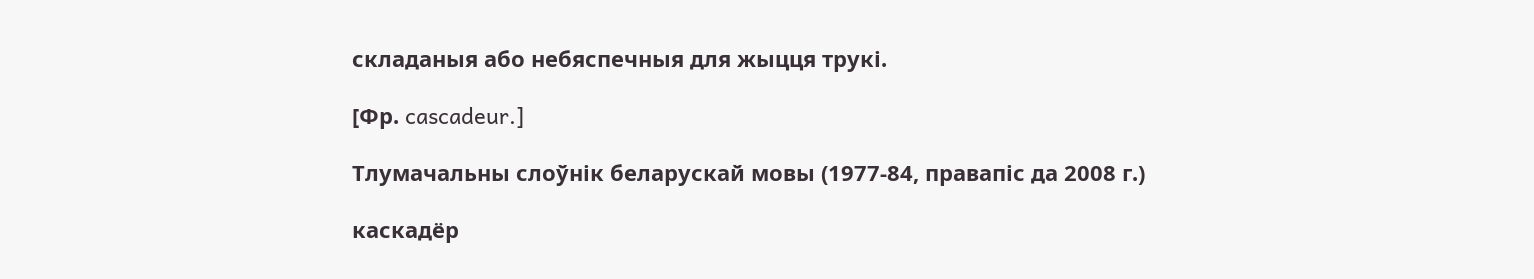складаныя або небяспечныя для жыцця трукі.

[Фр. cascadeur.]

Тлумачальны слоўнік беларускай мовы (1977-84, правапіс да 2008 г.)

каскадёр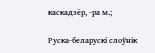каскадзёр, -ра м.;

Руска-беларускі слоўнік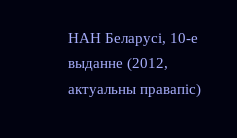НАН Беларусі, 10-е выданне (2012, актуальны правапіс)